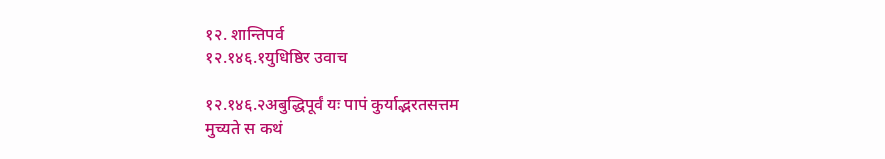१२. शान्तिपर्व
१२.१४६.१युधिष्ठिर उवाच

१२.१४६.२अबुद्धिपूर्वं यः पापं कुर्याद्भरतसत्तम
मुच्यते स कथं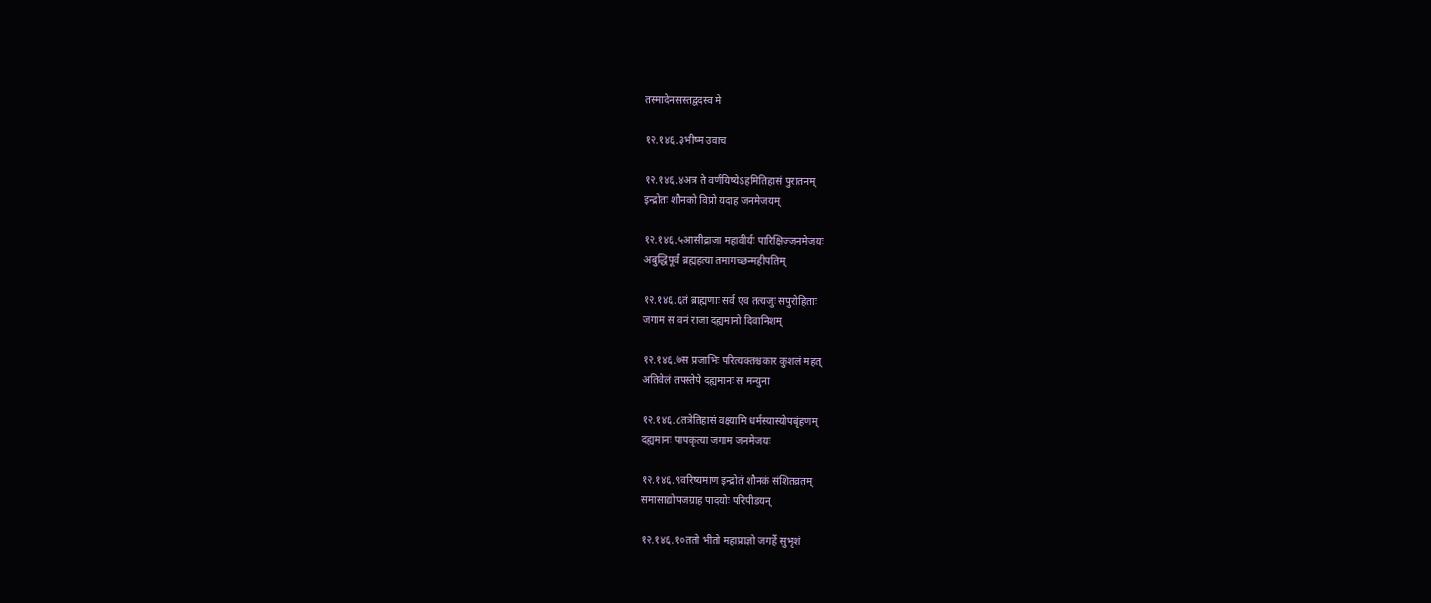तस्मादेनसस्तद्वदस्व मे

१२.१४६.३भीष्म उवाच

१२.१४६.४अत्र ते वर्णयिष्येऽहमितिहासं पुरातनम्
इन्द्रोतः शौनको विप्रो यदाह जनमेजयम्

१२.१४६.५आसीद्राजा महावीर्यः पारिक्षिज्जनमेजयः
अबुद्धिपूर्वं ब्रह्महत्या तमागच्छन्महीपतिम्

१२.१४६.६तं ब्राह्मणाः सर्व एव तत्यजुः सपुरोहिताः
जगाम स वनं राजा दह्यमानो दिवानिशम्

१२.१४६.७स प्रजाभिः परित्यक्तश्चकार कुशलं महत्
अतिवेलं तपस्तेपे दह्यमानः स मन्युना

१२.१४६.८तत्रेतिहासं वक्ष्यामि धर्मस्यास्योपबृंहणम्
दह्यमानः पापकृत्या जगाम जनमेजयः

१२.१४६.९वरिष्यमाण इन्द्रोतं शौनकं संशितव्रतम्
समासाद्योपजग्राह पादयोः परिपीडयन्

१२.१४६.१०ततो भीतो महाप्राज्ञो जगर्हे सुभृशं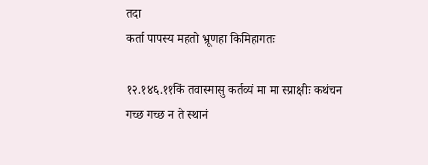तदा
कर्ता पापस्य महतो भ्रूणहा किमिहागतः

१२.१४६.११किं तवास्मासु कर्तव्यं मा मा स्प्राक्षीः कथंचन
गच्छ गच्छ न ते स्थानं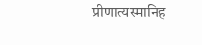प्रीणात्यस्मानिह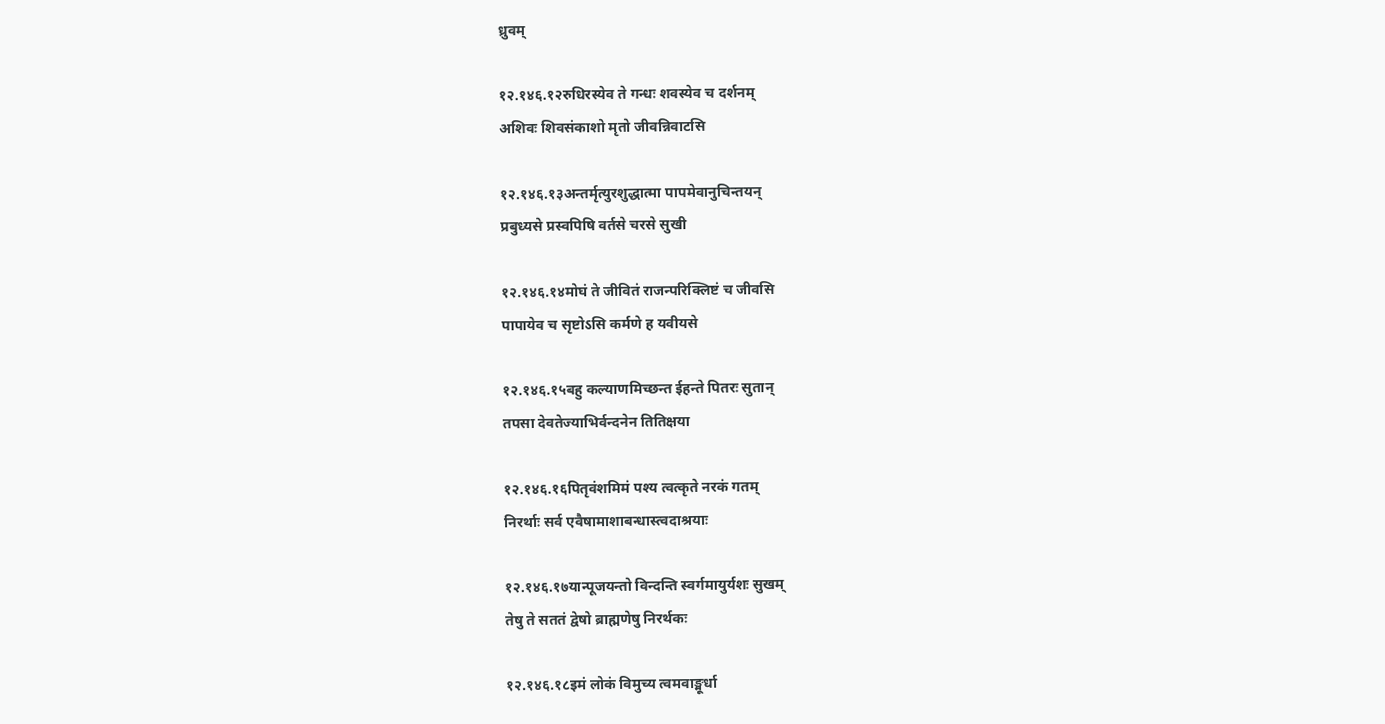ध्रुवम्

१२.१४६.१२रुधिरस्येव ते गन्धः शवस्येव च दर्शनम्
अशिवः शिवसंकाशो मृतो जीवन्निवाटसि

१२.१४६.१३अन्तर्मृत्युरशुद्धात्मा पापमेवानुचिन्तयन्
प्रबुध्यसे प्रस्वपिषि वर्तसे चरसे सुखी

१२.१४६.१४मोघं ते जीवितं राजन्परिक्लिष्टं च जीवसि
पापायेव च सृष्टोऽसि कर्मणे ह यवीयसे

१२.१४६.१५बहु कल्याणमिच्छन्त ईहन्ते पितरः सुतान्
तपसा देवतेज्याभिर्वन्दनेन तितिक्षया

१२.१४६.१६पितृवंशमिमं पश्य त्वत्कृते नरकं गतम्
निरर्थाः सर्व एवैषामाशाबन्धास्त्वदाश्रयाः

१२.१४६.१७यान्पूजयन्तो विन्दन्ति स्वर्गमायुर्यशः सुखम्
तेषु ते सततं द्वेषो ब्राह्मणेषु निरर्थकः

१२.१४६.१८इमं लोकं विमुच्य त्वमवाङ्मूर्धा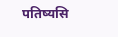पतिष्यसि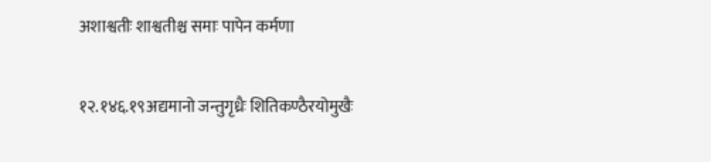अशाश्वतीः शाश्वतीश्च समाः पापेन कर्मणा

१२.१४६.१९अद्यमानो जन्तुगृध्रैः शितिकण्ठैरयोमुखैः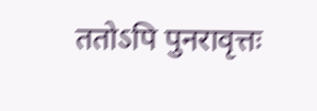ततोऽपि पुनरावृत्तः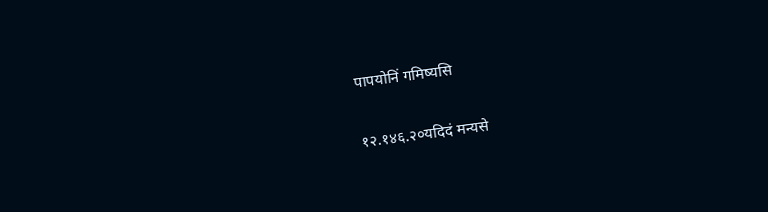पापयोनिं गमिष्यसि

१२.१४६.२०यदिदं मन्यसे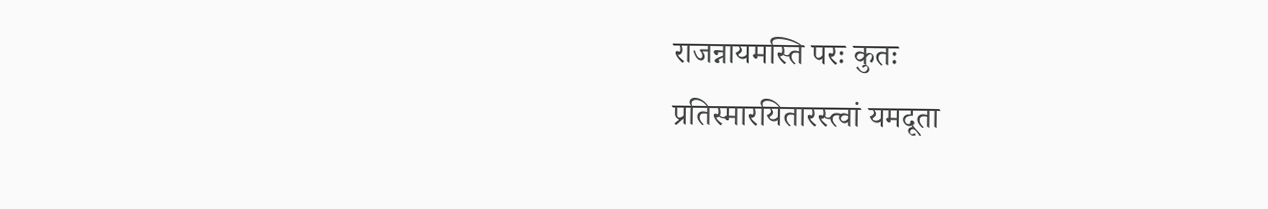राजन्नायमस्ति परः कुतः
प्रतिस्मारयितारस्त्वां यमदूता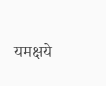यमक्षये